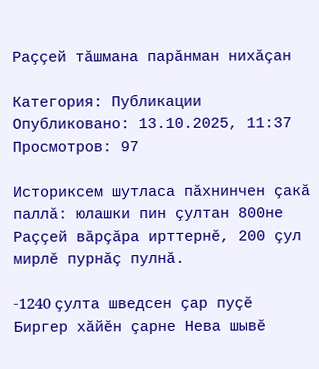Раççей тăшмана парăнман нихăçан

Категория: Публикации Опубликовано: 13.10.2025, 11:37 Просмотров: 97

Историксем шутласа пăхнинчен çакă паллă: юлашки пин çултан 800не Раççей вăрçăра ирттернĕ, 200 çул мирлĕ пурнăç пулнă.

-1240 çулта шведсен çар пуçĕ Биргер хăйĕн çарне Нева шывĕ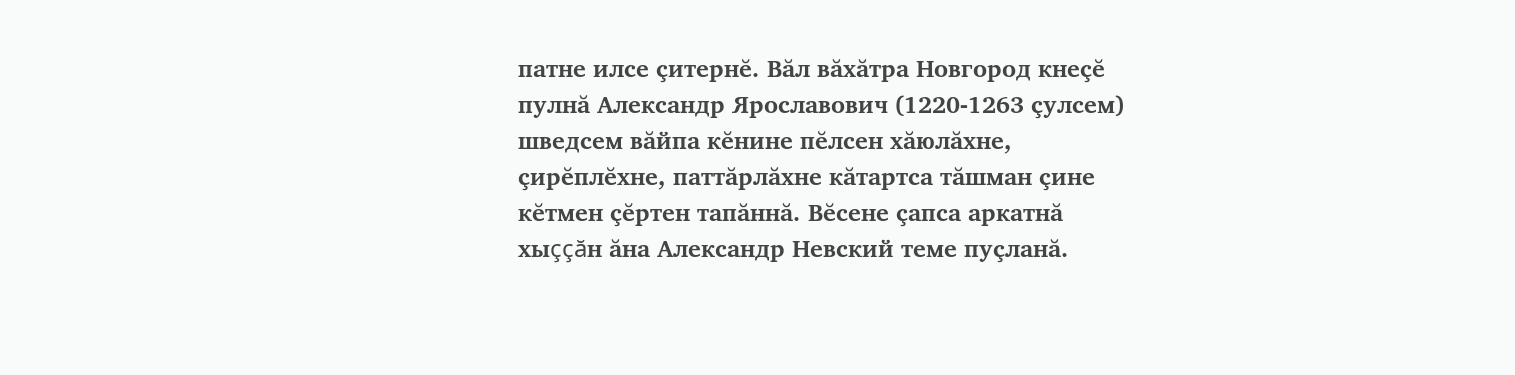патне илсе çитернĕ. Вăл вăхăтра Новгород кнеçĕ пулнă Александр Ярославович (1220-1263 çулсем) шведсем вăйпа кĕнине пĕлсен хăюлăхне, çирĕплĕхне, паттăрлăхне кăтартса тăшман çине кĕтмен çĕртен тапăннă. Вĕсене çапса аркатнă хыççăн ăна Александр Невский теме пуçланă.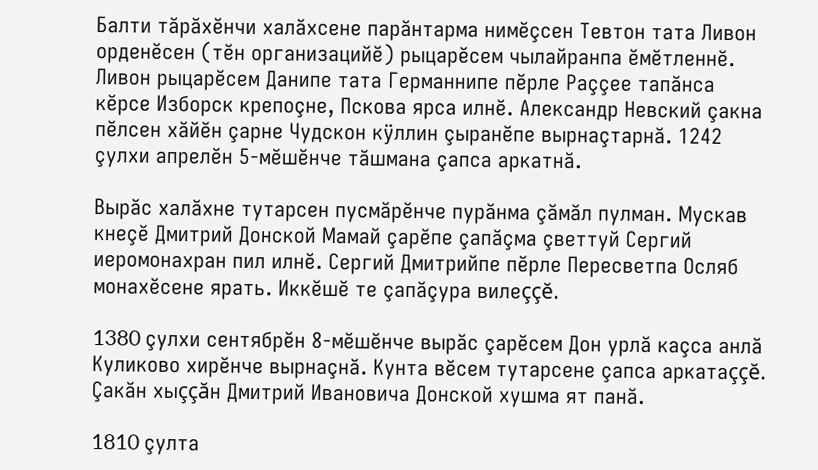Балти тăрăхĕнчи халăхсене парăнтарма нимĕçсен Тевтон тата Ливон орденĕсен (тĕн организацийĕ) рыцарĕсем чылайранпа ĕмĕтленнĕ. Ливон рыцарĕсем Данипе тата Германнипе пĕрле Раççее тапăнса кĕрсе Изборск крепоçне, Пскова ярса илнĕ. Александр Невский çакна пĕлсен хăйĕн çарне Чудскон кÿллин çыранĕпе вырнаçтарнă. 1242 çулхи апрелĕн 5-мĕшĕнче тăшмана çапса аркатнă.

Вырăс халăхне тутарсен пусмăрĕнче пурăнма çăмăл пулман. Мускав кнеçĕ Дмитрий Донской Мамай çарĕпе çапăçма çветтуй Сергий иеромонахран пил илнĕ. Сергий Дмитрийпе пĕрле Пересветпа Осляб монахĕсене ярать. Иккĕшĕ те çапăçура вилеççĕ.

1380 çулхи сентябрĕн 8-мĕшĕнче вырăс çарĕсем Дон урлă каçса анлă Куликово хирĕнче вырнаçнă. Кунта вĕсем тутарсене çапса аркатаççĕ. Çакăн хыççăн Дмитрий Ивановича Донской хушма ят панă.

1810 çулта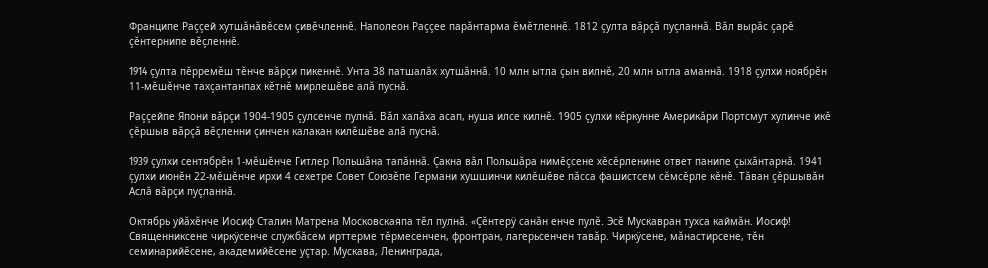Франципе Раççей хутшăнăвĕсем çивĕчленнĕ. Наполеон Раççее парăнтарма ĕмĕтленнĕ. 1812 çулта вăрçă пуçланнă. Вăл вырăс çарĕ çĕнтернипе вĕçленнĕ.

1914 çулта пĕрремĕш тĕнче вăрçи пикеннĕ. Унта 38 патшалăх хутшăннă. 10 млн ытла çын вилнĕ, 20 млн ытла аманнă. 1918 çулхи ноябрĕн 11-мĕшĕнче тахçантанпах кĕтнĕ мирлешĕве алă пуснă.

Раççейпе Япони вăрçи 1904-1905 çулсенче пулнă. Вăл халăха асап, нуша илсе килнĕ. 1905 çулхи кĕркунне Америкăри Портсмут хулинче икĕ çĕршыв вăрçă вĕçленни çинчен калакан килĕшĕве алă пуснă.

1939 çулхи сентябрĕн 1-мĕшĕнче Гитлер Польшăна тапăннă. Çакна вăл Польшăра нимĕçсене хĕсĕрленине ответ панипе çыхăнтарнă. 1941 çулхи июнĕн 22-мĕшĕнче ирхи 4 сехетре Совет Союзĕпе Германи хушшинчи килĕшĕве пăсса фашистсем сĕмсĕрле кĕнĕ. Тăван çĕршывăн Аслă вăрçи пуçланнă.

Октябрь уйăхĕнче Иосиф Сталин Матрена Московскаяпа тĕл пулнă. «Çĕнтерÿ санăн енче пулĕ. Эсĕ Мускавран тухса каймăн. Иосиф! Священниксене чиркÿсенче службăсем ирттерме тĕрмесенчен, фронтран, лагерьсенчен тавăр. Чиркÿсене, мăнастирсене, тĕн семинарийĕсене, академийĕсене уçтар. Мускава, Ленинграда,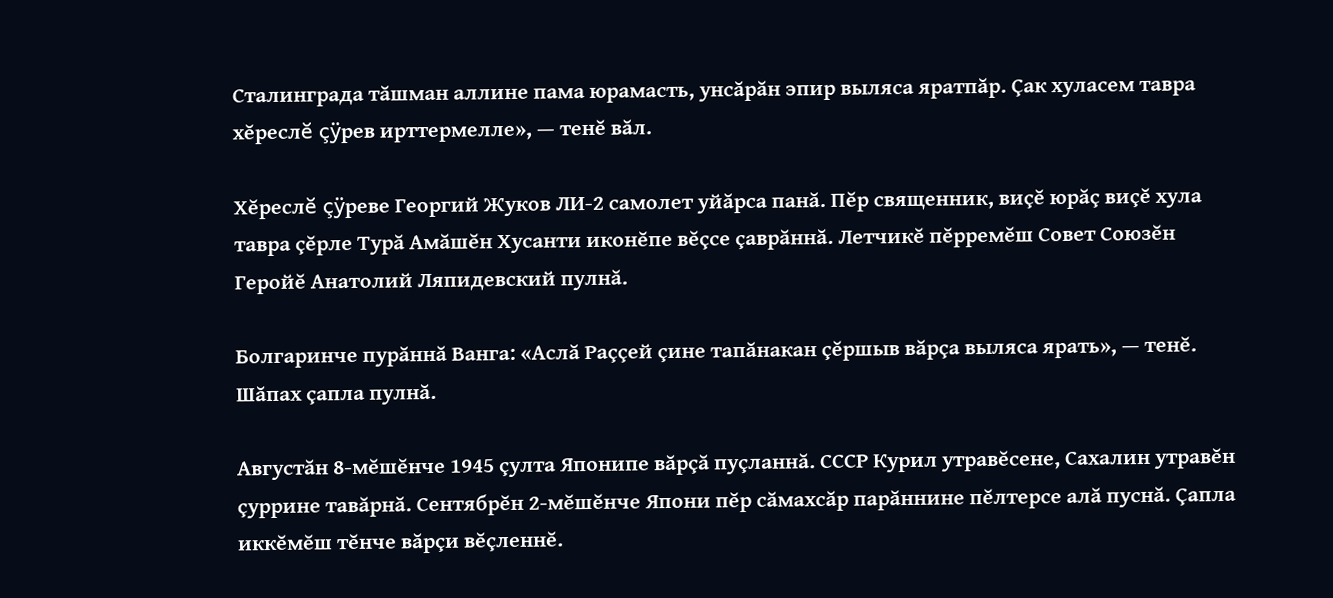Сталинграда тăшман аллине пама юрамасть, унсăрăн эпир выляса яратпăр. Çак хуласем тавра хĕреслĕ çÿрев ирттермелле», — тенĕ вăл.

Хĕреслĕ çÿреве Георгий Жуков ЛИ-2 самолет уйăрса панă. Пĕр священник, виçĕ юрăç виçĕ хула тавра çĕрле Турă Амăшĕн Хусанти иконĕпе вĕçсе çаврăннă. Летчикĕ пĕрремĕш Совет Союзĕн Геройĕ Анатолий Ляпидевский пулнă.

Болгаринче пурăннă Ванга: «Аслă Раççей çине тапăнакан çĕршыв вăрçа выляса ярать», — тенĕ. Шăпах çапла пулнă.

Августăн 8-мĕшĕнче 1945 çулта Японипе вăрçă пуçланнă. СССР Курил утравĕсене, Сахалин утравĕн çуррине тавăрнă. Сентябрĕн 2-мĕшĕнче Япони пĕр сăмахсăр парăннине пĕлтерсе алă пуснă. Çапла иккĕмĕш тĕнче вăрçи вĕçленнĕ.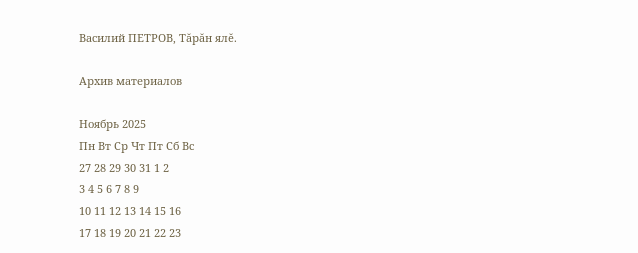Василий ПЕТРОВ, Тăрăн ялĕ.

Архив материалов

Ноябрь 2025
Пн Вт Ср Чт Пт Сб Вс
27 28 29 30 31 1 2
3 4 5 6 7 8 9
10 11 12 13 14 15 16
17 18 19 20 21 22 23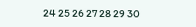24 25 26 27 28 29 30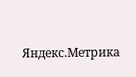Яндекс.Метрика